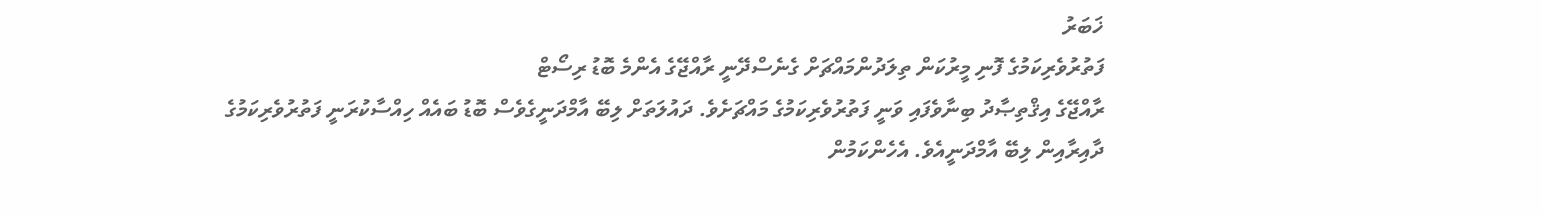ޚަބަރު
ފަތުރުވެރިކަމުގެ ފޮނި މީރުކަން ތިލަދުންމައްޗަށް ގެނެސްދޭނީ ރާއްޖޭގެ އެންމެ ބޮޑު ރިސޯޓް
ރާއްޖޭގެ އިޤްތިޞާދު ބިނާވެފައި ވަނީ ފަތުރުވެރިކަމުގެ މައްޗަށެވެ. ދައުލަތަށް ލިބޭ އާމްދަނީގެވެސް ބޮޑު ބައެއް ހިއްސާކުރަނީ ފަތުރުވެރިކަމުގެ ދާއިރާއިން ލިބޭ އާމްދަނީއެވެ. އެހެންކަމުން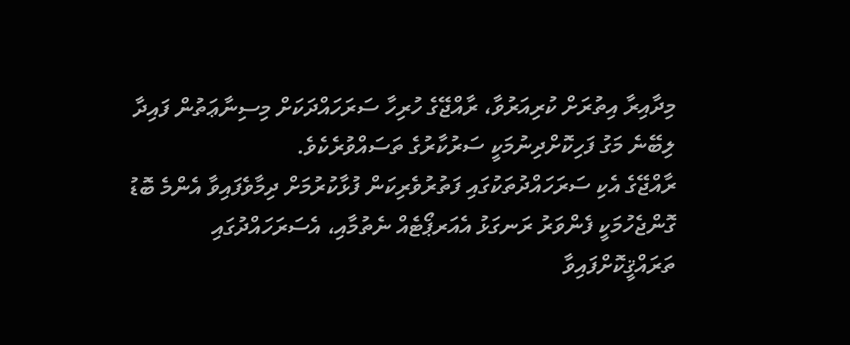މިދާއިރާ އިތުރަށް ކުރިއަރުވާ، ރާއްޖޭގެ ހުރިހާ ސަރަހައްދަކަށް މިސިނާޢަތުން ފައިދާ ލިބޭނެ މަގު ފަހިކޮށްދިނުމަކީ ސަރުކާރުގެ ތަސައްވުރެކެވެ.
ރާއްޖޭގެ އެކި ސަރަހައްދުތަކުގައި ފަތުރުވެރިކަން ފުޅާކުރުމަށް ދިމާވެފައިވާ އެންމެ ބޮޑު ގޮންޖެހުމަކީ ފެންވަރު ރަނގަޅު އެއަރޕޯޓެއް ނެތުމާއި، އެސަރަހައްދުގައި ތަރައްޤީކޮށްފައިވާ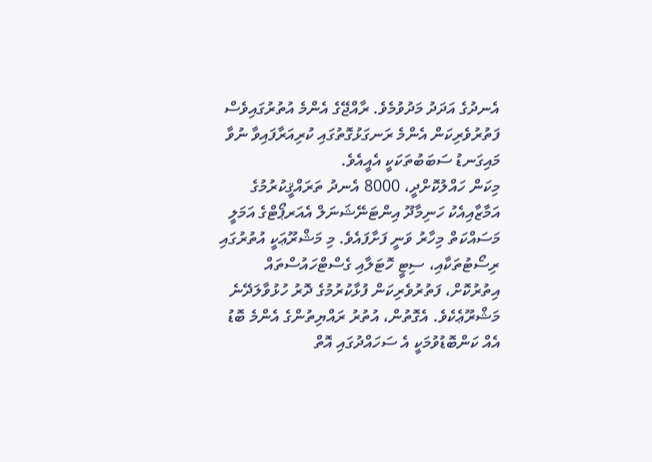އެނދުގެ އަދަދު މަދުވުމެވެ. ރާއްޖޭގެ އެންމެ އުތުރުގައިވެސް ފަތުރުވެރިކަން އެންމެ ރަނގަޅުގޮތުގައި ކުރިއަރާފައިވާ ނުވާ މައިގަނޑު ސަބަބުތަކަކީ އެއީއެވެ.
މިކަން ހައްލުކޮށްދީ، 8000 އެނދު ތަރައްޤީކުރުމުގެ އަމާޒާއިއެކު ހަނިމާދޫ އިންޓަނޭޝަނަލް އެއަރޕޯޓްގެ އަމަލީ މަސައްކަތް މިހާރު ވަނީ ފަށާފައެވެ. މި މަޝްރޫޢަކީ އުތުރުގައި ރިސޯޓުތަކާއި، ސިޓީ ހޮޓަލާއި ގެސްޓްހައުސްތައް އިތުރުކޮށް، ފަތުރުވެރިކަން ފުޅާކުރުމުގެ ދޮރު ހުޅުވާލަދޭނެ މަޝްރޫޢެކެވެ. އެގޮތުން، އުތުރު ރައްޔިތުންގެ އެންމެ ބޮޑު އެއް ކަންބޮޑުވުމަކީ އެ ސަހައްދުގައި އޮތް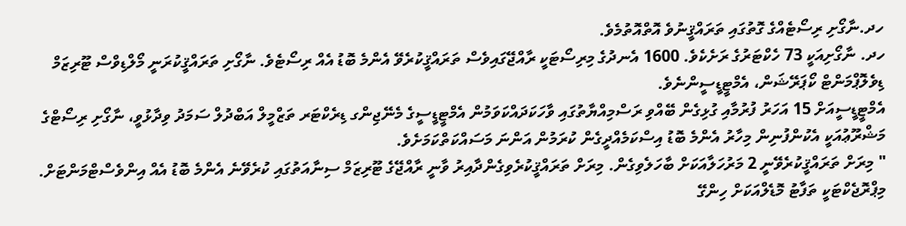ހދ.ނާގޯށި ރިސޯޓެއްގެ ގޮތުގައި ތަރައްޤީނުވެ އޮތްއޮތުމެވެ.
ހދ. ނާގޯށިއަކީ 73 ހެކްޓަރުގެ ރަށެކެވެ. 1600 އެނދުގެ މިރިސޯޓަކީ ރާއްޖޭގައިވެސް ތަރައްޤީކުރެވޭ އެންމެ ބޮޑު އެއް ރިސޯޓެވެ. ނާގޯށި ތަރައްޤީކުރަނީ މޯލްޑިވްސް ޓޫރިޒަމް ޑިވެލޮޕްމަންޓް ކޯޕަރޭޝަން، އެމްޓީޑީސީންނެވެ.
އެމްޓީޑީސީއަށް 15 އަހަރު ފުރުމާއި ގުޅިގެން ބޭއްވި ރަސްމިއްޔާތުގައި ވާހަކަދައްކަވަމުން އެމްޓީޑީސީގެ މެނޭޖިންގ ޑިރެކްޓަރ ތަޒްމީލް އަބްދުލް ސަމަދު ވިދާޅުވީ، ނާގޯށި ރިސޯޓްގެ މަޝްރޫޢުއަކީ އެކުންފުނިން މިހާރު އެންމެ ބޮޑު އިސްކަމެއްދީގެން ކުރަމުން އަންނަ މަސައްކަތްކަމަށެވެ.
" މިރަށް ތަރައްޤީކުރެވޭނީ 2 މަރުހަލާއަކަށް ބާހަލެވިގެން. މިރަށް ތަރައްޤީކުރެވިގެންދާއިރު ވާނީ ރާއްޖޭގެ ޓޫރިޒަމް ސިނާއަތުގައި ކުރެވޭނެ އެންމެ ބޮޑު އެއް އިންވެސްޓްމަންޓަށް. މިޕްރޮޖެކްޓަކީ ތަފާޓު މޮޑެލްއަކަށް ހިންގޭ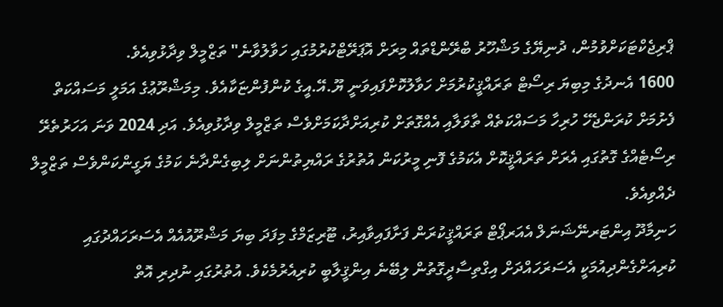ޕްރިޖެކްޓަކަށްވުމުން، ދުނިޔޭގެ މަޝްހޫރު ބްރޭންޑްތައް މިރަށް އޮޕަރޭޓްކުރުމުގައި ހަވާލުވާނެ" ތަޒްމީލް ވިދާޅުވިއެވެ.
1600 އެނދުގެ މިބިޔަ ރިސޯޓް ތަރައްޤީކުރުމަށް ހަވާލުކޮށްފައިވަނީ ޔޫ.އޭ.އީގެ ކުންފުންޏަކާއެވެ. މިމަޝްރޫޢުގެ އަމަލީ މަސައްކަތް ފެށުމަށް ކުރަންޖެހޭ ހުރިހާ މަސައްކަތެއް ތާވަލާއި އެއްގޮތަށް ކުރިއަށްދާކަމަށްވެސް ތަޒްމީލް ވިދާޅުވިއެވެ. އަދި 2024 ވަނަ އަހަރުތެރޭ ރިސޯޓެއްގެ ގޮތުގައި އެރަށް ތަރައްޤީކޮށް އެކަމުގެ ފޮނި މީރުކަން އުތުރުގެ ރައްޔިތުންނަށް ލިބިގެންދާނެ ކަމުގެ ޔަގީންކަންވެސް ތަޒްމީލް ދެއްވިއެވެ.
ހަނިމާދޫ އިންޓަރނޭޝަނަލް އެއަރޕޯޓް ތަރައްޤީކުރަން ފަށާފައިވާއިރު، ޓޫރިޒަމްގެ މިފަދަ ބިޔަ މަޝްރޫއުއެއް އެސަރަހައްދުގައި ކުރިއަށްގެންދިއުމަކީ އެސަރަހައްދަށް އިގްތިސާދީގޮތުން ލިބޭނެ އިންޤީލާބީ ކުރިއެރުމެކެވެ. އުތުރުގައި ނުދިރި އޮތް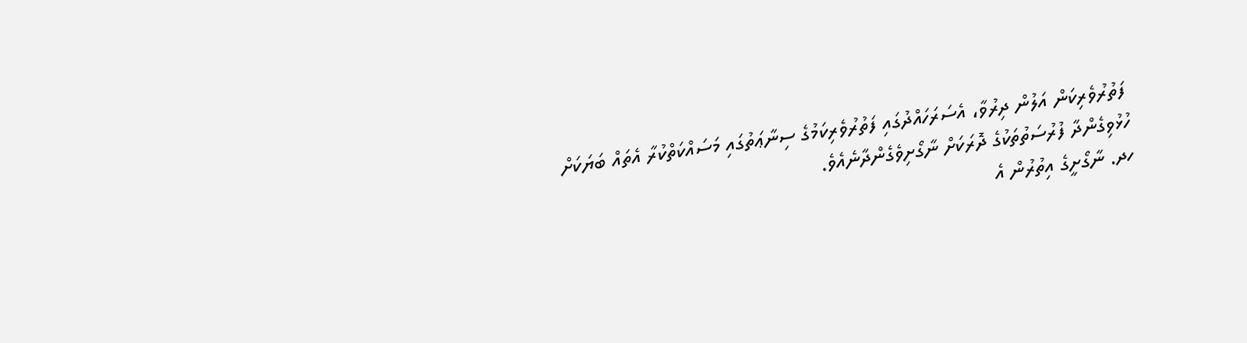ފަތުރުވެރިކަން އަލުން ދިރުވާ، އެސަރަހައްދުގައި ފަތުރުވެރިކަމުގެ ސިނާޢަތުގައި މަސައްކަތްކުރާ އެތައް ބަޔަކަށް ހުޅުވިގެންދާ ފުރުސަތުތަކުގެ ދޮރަކަށް ނާގޯށިވެގެންދާނެއެވެ.
ހދ. ނާގޯށީގެ އިތުރުން އެ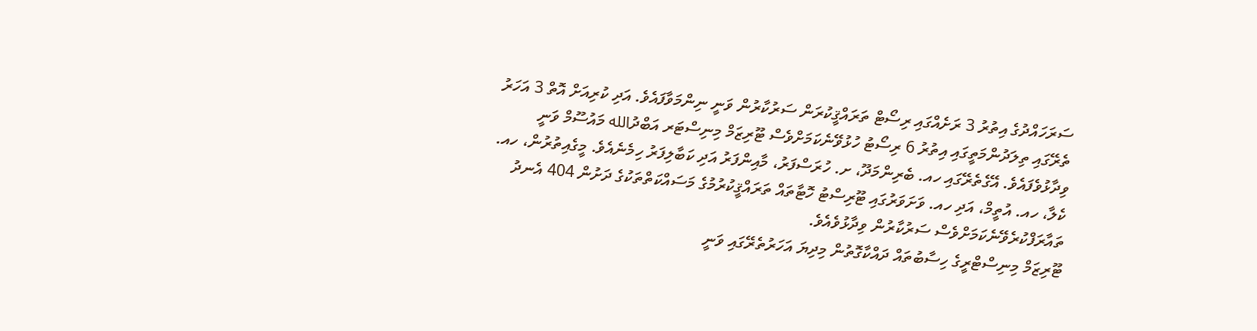ސަރަހައްދުގެ އިތުރު 3 ރަށެއްގައި ރިސޯޓް ތަރައްޤީކުރަން ސަރުކާރުން ވަނީ ނިންމަވާފައެވެ. އަދި ކުރިއަށް އޮތް 3 އަހަރު ތެރޭގައި ތިލަދުންމަތީގައި އިތުރު 6 ރިސޯޓު ހުޅުވޭނެކަމަށްވެސް ޓޫރިޒަމް މިނިސްޓަރ އަބްދުالله މައުސޫމް ވަނީ ވިދާޅުވެފައެވެ. އޭގެތެރޭގައި ހއ. ބެރިންމަދޫ، ށ. ހުރަސްފަރު، މާއިންފަރު އަދި ކަބާލިފަރު ހިމެނެއެވެ. މީގެއިތުރުން، ހއ. ކެލާ، ހއ. އުތީމް، އަދި ހއ. ވަށަވަރުގައި ޓޫރިސްޓު ހޮޓާތައް ތަރައްޤީކުރުމުގެ މަސައްކަތްތަކުގެ ދަށުން 404 އެނދު ތައާރަފްކުރެވޭނެކަމަށްވެސް ސަރުކާރުން ވިދާޅުވެއެވެ.
ޓޫރިޒަމް މިނިސްޓްރީގެ ހިސާބުތައް ދައްކާގޮތުން މިދިޔަ އަހަރުތެރޭގައި ވަނީ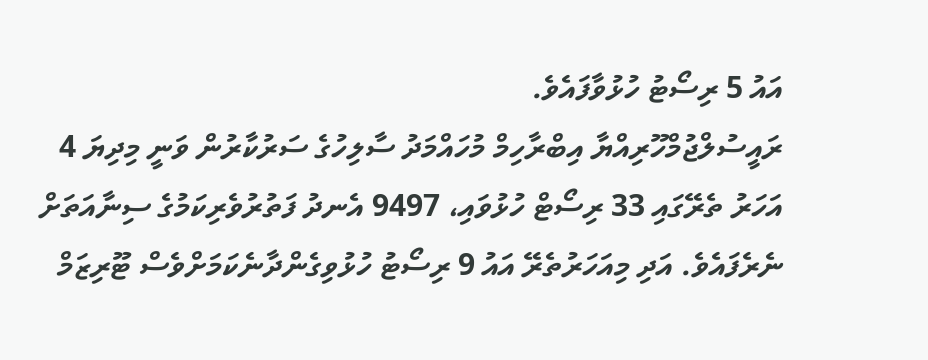އައު 5 ރިސޯޓު ހުޅުވާފައެވެ.
ރައީސުލްޖުމްހޫރިއްޔާ އިބްރާހިމް މުހައްމަދު ސާލިހުގެ ސަރުކާރުން ވަނީ މިދިޔަ 4 އަހަރު ތެރޭގައި 33 ރިސޯޓް ހުޅުވައި، 9497 އެނދު ފަތުރުވެރިކަމުގެ ސިނާއަތަށް ނެރެފައެވެ. އަދި މިއަހަރުތެރޭ އައު 9 ރިސޯޓު ހުޅުވިގެންދާނެކަމަށްވެސް ޓޫރިޒަމް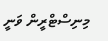މިނިސްޓްރީން ވަނީ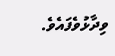ވިދާޅުވެފައެވެ.